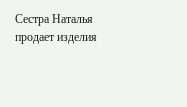Сестра Наталья продает изделия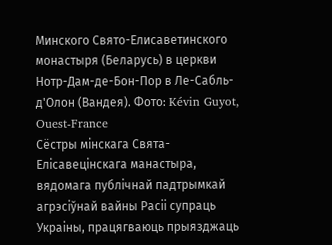Минского Свято-Елисаветинского монастыря (Беларусь) в церкви Нотр-Дам-де-Бон-Пор в Ле-Сабль-д'Олон (Вандея). Фото: Kévin Guyot, Ouest-France
Сёстры мінскага Свята-Елісавецінскага манастыра, вядомага публічнай падтрымкай агрэсіўнай вайны Расіі супраць Украіны, працягваюць прыязджаць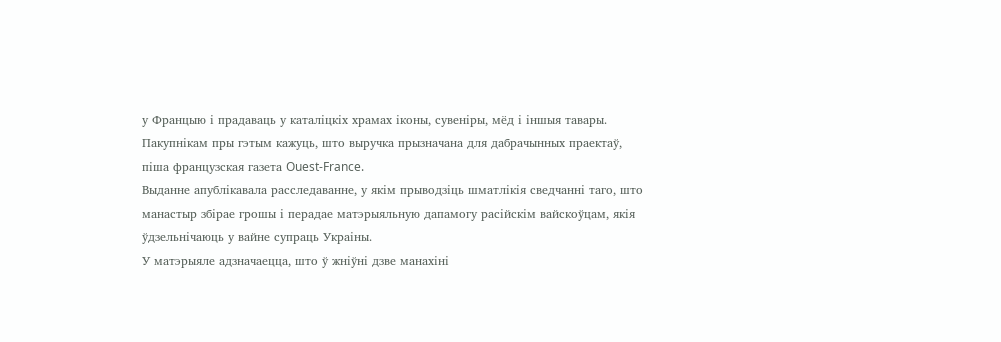у Францыю і прадаваць у каталіцкіх храмах іконы, сувеніры, мёд і іншыя тавары. Пакупнікам пры гэтым кажуць, што выручка прызначана для дабрачынных праектаў, піша французская газета Ouest-France.
Выданне апублікавала расследаванне, у якім прыводзіць шматлікія сведчанні таго, што манастыр збірае грошы і перадае матэрыяльную дапамогу расійскім вайскоўцам, якія ўдзельнічаюць у вайне супраць Украіны.
У матэрыяле адзначаецца, што ў жніўні дзве манахіні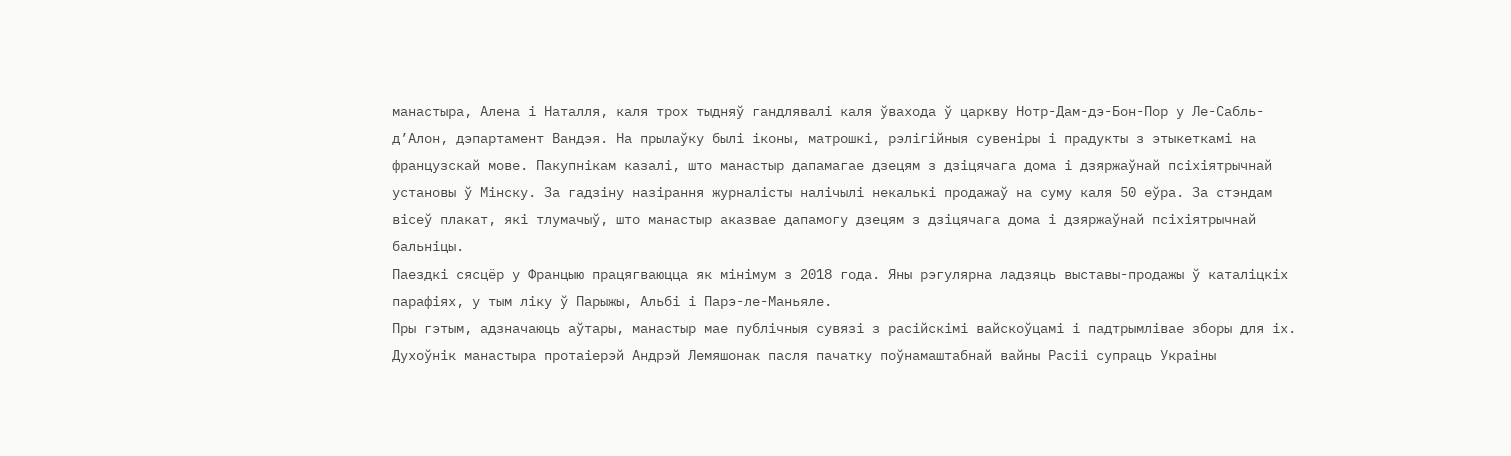манастыра, Алена і Наталля, каля трох тыдняў гандлявалі каля ўвахода ў царкву Нотр-Дам-дэ-Бон-Пор у Ле-Сабль-д’Алон, дэпартамент Вандэя. На прылаўку былі іконы, матрошкі, рэлігійныя сувеніры і прадукты з этыкеткамі на французскай мове. Пакупнікам казалі, што манастыр дапамагае дзецям з дзіцячага дома і дзяржаўнай псіхіятрычнай установы ў Мінску. За гадзіну назірання журналісты налічылі некалькі продажаў на суму каля 50 еўра. За стэндам вісеў плакат, які тлумачыў, што манастыр аказвае дапамогу дзецям з дзіцячага дома і дзяржаўнай псіхіятрычнай бальніцы.
Паездкі сясцёр у Францыю працягваюцца як мінімум з 2018 года. Яны рэгулярна ладзяць выставы-продажы ў каталіцкіх парафіях, у тым ліку ў Парыжы, Альбі і Парэ-ле-Маньяле.
Пры гэтым, адзначаюць аўтары, манастыр мае публічныя сувязі з расійскімі вайскоўцамі і падтрымлівае зборы для іх. Духоўнік манастыра протаіерэй Андрэй Лемяшонак пасля пачатку поўнамаштабнай вайны Расіі супраць Украіны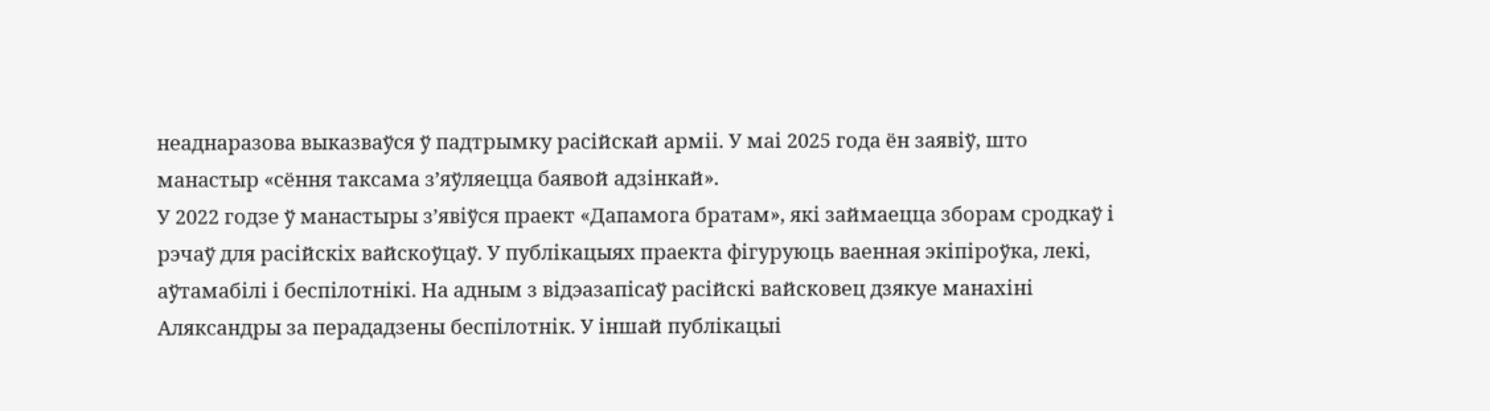неаднаразова выказваўся ў падтрымку расійскай арміі. У маі 2025 года ён заявіў, што манастыр «сёння таксама з’яўляецца баявой адзінкай».
У 2022 годзе ў манастыры з’явіўся праект «Дапамога братам», які займаецца зборам сродкаў і рэчаў для расійскіх вайскоўцаў. У публікацыях праекта фігуруюць ваенная экіпіроўка, лекі, аўтамабілі і беспілотнікі. На адным з відэазапісаў расійскі вайсковец дзякуе манахіні Аляксандры за перададзены беспілотнік. У іншай публікацыі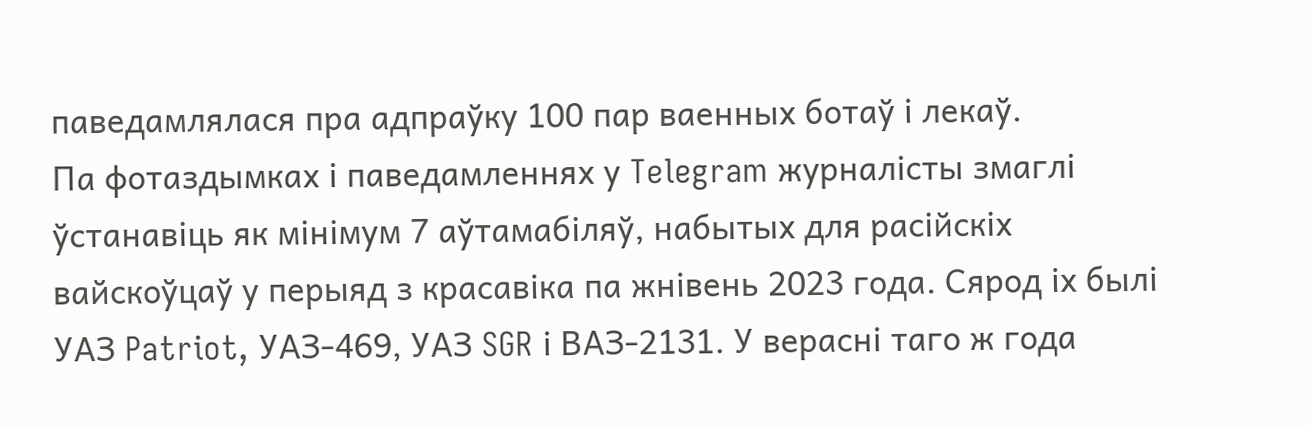паведамлялася пра адпраўку 100 пар ваенных ботаў і лекаў.
Па фотаздымках і паведамленнях у Telegram журналісты змаглі ўстанавіць як мінімум 7 аўтамабіляў, набытых для расійскіх вайскоўцаў у перыяд з красавіка па жнівень 2023 года. Сярод іх былі УАЗ Patriot, УАЗ-469, УАЗ SGR і ВАЗ-2131. У верасні таго ж года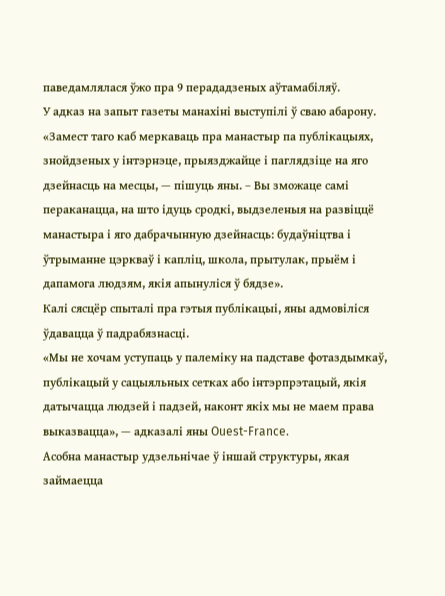паведамлялася ўжо пра 9 перададзеных аўтамабіляў.
У адказ на запыт газеты манахіні выступілі ў сваю абарону.
«Замест таго каб меркаваць пра манастыр па публікацыях, знойдзеных у інтэрнэце, прыязджайце і паглядзіце на яго дзейнасць на месцы, — пішуць яны. – Вы зможаце самі пераканацца, на што ідуць сродкі, выдзеленыя на развіццё манастыра і яго дабрачынную дзейнасць: будаўніцтва і ўтрыманне цэркваў і капліц, школа, прытулак, прыём і дапамога людзям, якія апынуліся ў бядзе».
Калі сясцёр спыталі пра гэтыя публікацыі, яны адмовіліся ўдавацца ў падрабязнасці.
«Мы не хочам уступаць у палеміку на падставе фотаздымкаў, публікацый у сацыяльных сетках або інтэрпрэтацый, якія датычацца людзей і падзей, наконт якіх мы не маем права выказвацца», — адказалі яны Ouest-France.
Асобна манастыр удзельнічае ў іншай структуры, якая займаецца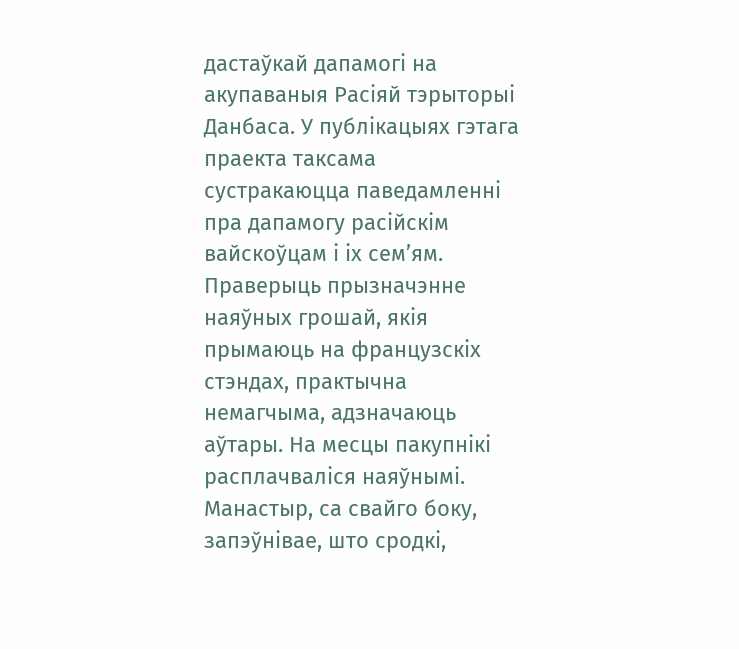дастаўкай дапамогі на акупаваныя Расіяй тэрыторыі Данбаса. У публікацыях гэтага праекта таксама сустракаюцца паведамленні пра дапамогу расійскім вайскоўцам і іх сем’ям.
Праверыць прызначэнне наяўных грошай, якія прымаюць на французскіх стэндах, практычна немагчыма, адзначаюць аўтары. На месцы пакупнікі расплачваліся наяўнымі. Манастыр, са свайго боку, запэўнівае, што сродкі,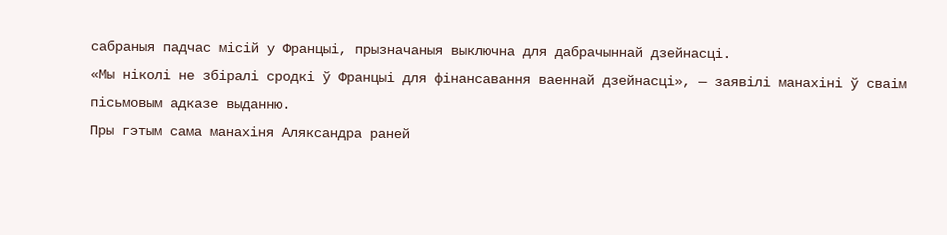сабраныя падчас місій у Францыі, прызначаныя выключна для дабрачыннай дзейнасці.
«Мы ніколі не збіралі сродкі ў Францыі для фінансавання ваеннай дзейнасці», — заявілі манахіні ў сваім пісьмовым адказе выданню.
Пры гэтым сама манахіня Аляксандра раней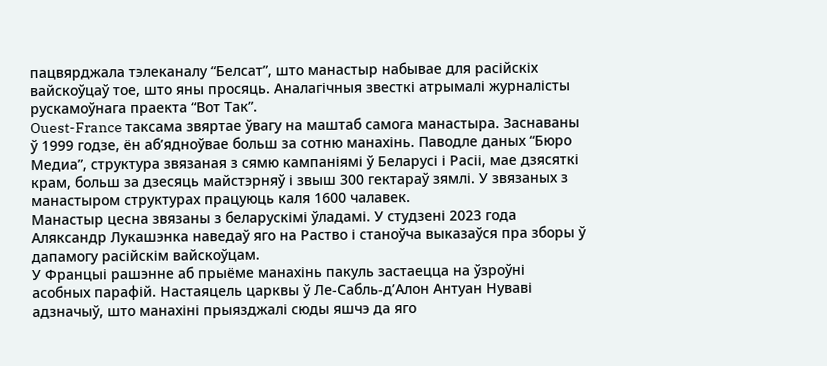пацвярджала тэлеканалу “Белсат”, што манастыр набывае для расійскіх вайскоўцаў тое, што яны просяць. Аналагічныя звесткі атрымалі журналісты рускамоўнага праекта “Вот Так”.
Ouest-France таксама звяртае ўвагу на маштаб самога манастыра. Заснаваны ў 1999 годзе, ён аб’ядноўвае больш за сотню манахінь. Паводле даных “Бюро Медиа”, структура звязаная з сямю кампаніямі ў Беларусі і Расіі, мае дзясяткі крам, больш за дзесяць майстэрняў і звыш 300 гектараў зямлі. У звязаных з манастыром структурах працуюць каля 1600 чалавек.
Манастыр цесна звязаны з беларускімі ўладамі. У студзені 2023 года Аляксандр Лукашэнка наведаў яго на Раство і станоўча выказаўся пра зборы ў дапамогу расійскім вайскоўцам.
У Францыі рашэнне аб прыёме манахінь пакуль застаецца на ўзроўні асобных парафій. Настаяцель царквы ў Ле-Сабль-д’Алон Антуан Нуваві адзначыў, што манахіні прыязджалі сюды яшчэ да яго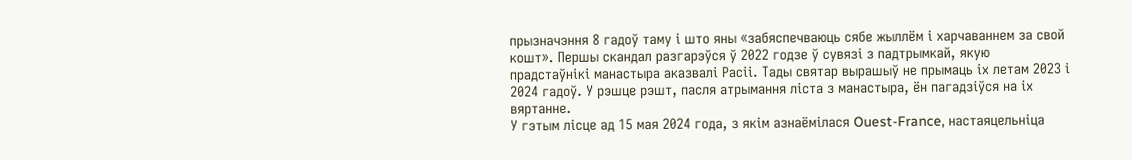прызначэння 8 гадоў таму і што яны «забяспечваюць сябе жыллём і харчаваннем за свой кошт». Першы скандал разгарэўся ў 2022 годзе ў сувязі з падтрымкай, якую прадстаўнікі манастыра аказвалі Расіі. Тады святар вырашыў не прымаць іх летам 2023 і 2024 гадоў. У рэшце рэшт, пасля атрымання ліста з манастыра, ён пагадзіўся на іх вяртанне.
У гэтым лісце ад 15 мая 2024 года, з якім азнаёмілася Ouest-France, настаяцельніца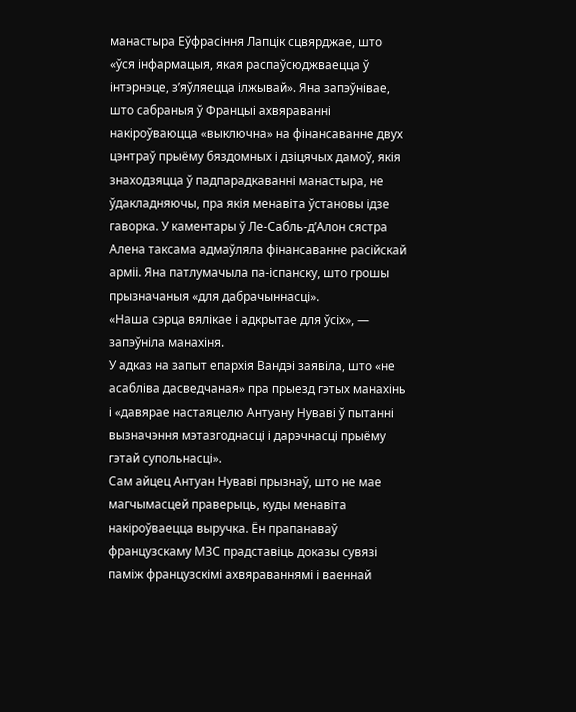манастыра Еўфрасіння Лапцік сцвярджае, што «ўся інфармацыя, якая распаўсюджваецца ў інтэрнэце, з’яўляецца ілжывай». Яна запэўнівае, што сабраныя ў Францыі ахвяраванні накіроўваюцца «выключна» на фінансаванне двух цэнтраў прыёму бяздомных і дзіцячых дамоў, якія знаходзяцца ў падпарадкаванні манастыра, не ўдакладняючы, пра якія менавіта ўстановы ідзе гаворка. У каментары ў Ле-Сабль-д’Алон сястра Алена таксама адмаўляла фінансаванне расійскай арміі. Яна патлумачыла па-іспанску, што грошы прызначаныя «для дабрачыннасці».
«Наша сэрца вялікае і адкрытае для ўсіх», — запэўніла манахіня.
У адказ на запыт епархія Вандэі заявіла, што «не асабліва дасведчаная» пра прыезд гэтых манахінь і «давярае настаяцелю Антуану Нуваві ў пытанні вызначэння мэтазгоднасці і дарэчнасці прыёму гэтай супольнасці».
Сам айцец Антуан Нуваві прызнаў, што не мае магчымасцей праверыць, куды менавіта накіроўваецца выручка. Ён прапанаваў французскаму МЗС прадставіць доказы сувязі паміж французскімі ахвяраваннямі і ваеннай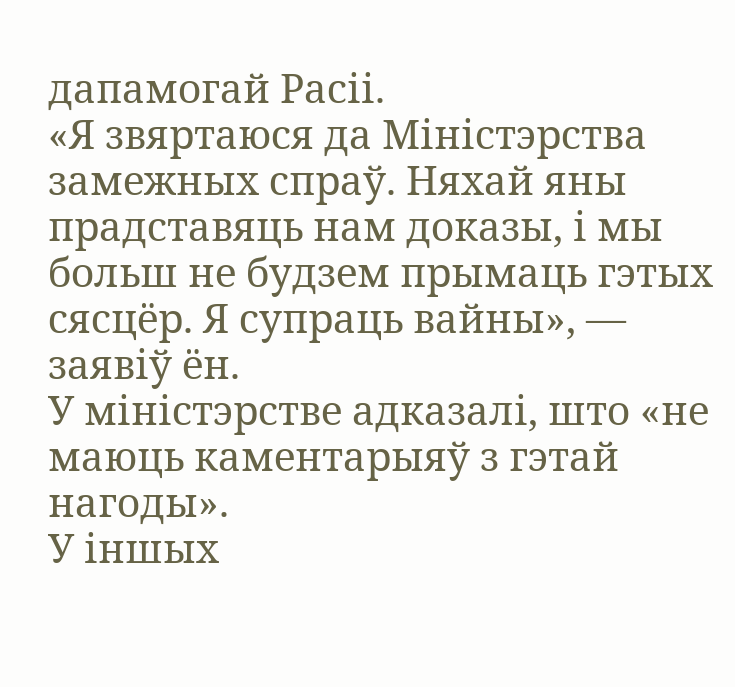дапамогай Расіі.
«Я звяртаюся да Міністэрства замежных спраў. Няхай яны прадставяць нам доказы, і мы больш не будзем прымаць гэтых сясцёр. Я супраць вайны», — заявіў ён.
У міністэрстве адказалі, што «не маюць каментарыяў з гэтай нагоды».
У іншых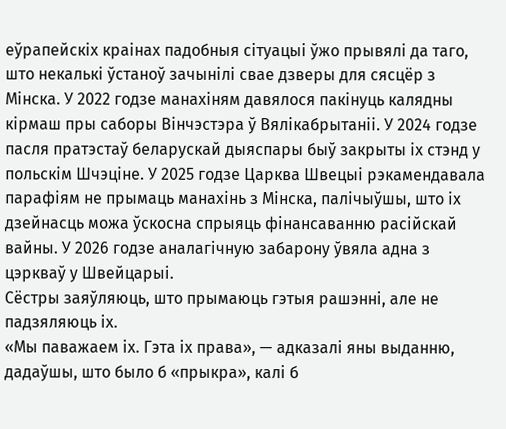еўрапейскіх краінах падобныя сітуацыі ўжо прывялі да таго, што некалькі ўстаноў зачынілі свае дзверы для сясцёр з Мінска. У 2022 годзе манахіням давялося пакінуць калядны кірмаш пры саборы Вінчэстэра ў Вялікабрытаніі. У 2024 годзе пасля пратэстаў беларускай дыяспары быў закрыты іх стэнд у польскім Шчэціне. У 2025 годзе Царква Швецыі рэкамендавала парафіям не прымаць манахінь з Мінска, палічыўшы, што іх дзейнасць можа ўскосна спрыяць фінансаванню расійскай вайны. У 2026 годзе аналагічную забарону ўвяла адна з цэркваў у Швейцарыі.
Сёстры заяўляюць, што прымаюць гэтыя рашэнні, але не падзяляюць іх.
«Мы паважаем іх. Гэта іх права», — адказалі яны выданню, дадаўшы, што было б «прыкра», калі б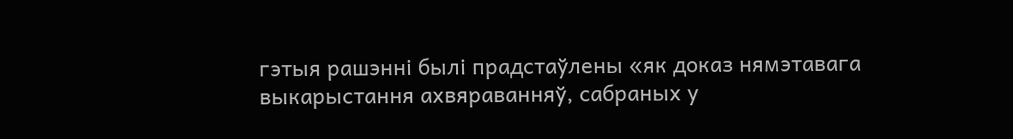гэтыя рашэнні былі прадстаўлены «як доказ нямэтавага выкарыстання ахвяраванняў, сабраных у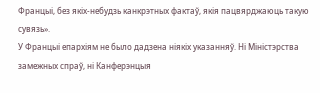Францыі, без якіх-небудзь канкрэтных фактаў, якія пацвярджаюць такую сувязь».
У Францыі епархіям не было дадзена ніякіх указанняў. Ні Міністэрства замежных спраў, ні Канферэнцыя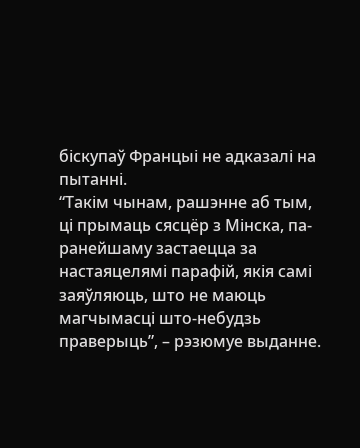біскупаў Францыі не адказалі на пытанні.
“Такім чынам, рашэнне аб тым, ці прымаць сясцёр з Мінска, па-ранейшаму застаецца за настаяцелямі парафій, якія самі заяўляюць, што не маюць магчымасці што-небудзь праверыць”, – рэзюмуе выданне.